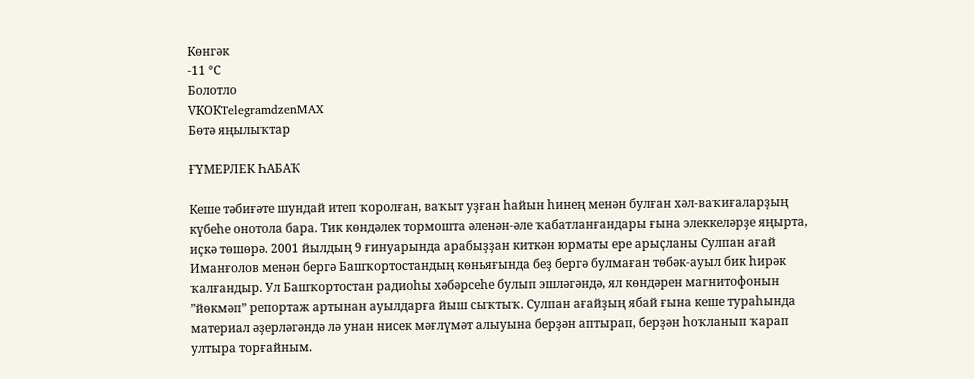Көнгәк
-11 °С
Болотло
VKОКTelegramdzenMAX
Бөтә яңылыҡтар

ҒҮМЕРЛЕК ҺАБАҠ

Кеше тәбиғәте шундай итеп ҡоролған, ваҡыт уҙған һайын һинең менән булған хәл-ваҡиғаларҙың күбеһе онотола бара. Тик көндәлек тормошта әленән-әле ҡабатланғандары ғына элеккеләрҙе яңырта, иҫкә төшөрә. 2001 йылдың 9 ғинуарында арабыҙҙан киткән юрматы ере арыҫланы Сулпан ағай Иманғолов менән бергә Башҡортостандың көньяғында беҙ бергә булмаған төбәк-ауыл бик һирәк ҡалғандыр. Ул Башҡортостан радиоһы хәбәрсеһе булып эшләгәндә, ял көндәрен магнитофонын ”йөкмәп” репортаж артынан ауылдарға йыш сыҡтыҡ. Сулпан ағайҙың ябай ғына кеше тураһында материал әҙерләгәндә лә унан нисек мәғлүмәт алыуына берҙән аптырап, берҙән һоҡланып ҡарап ултыра торғайным.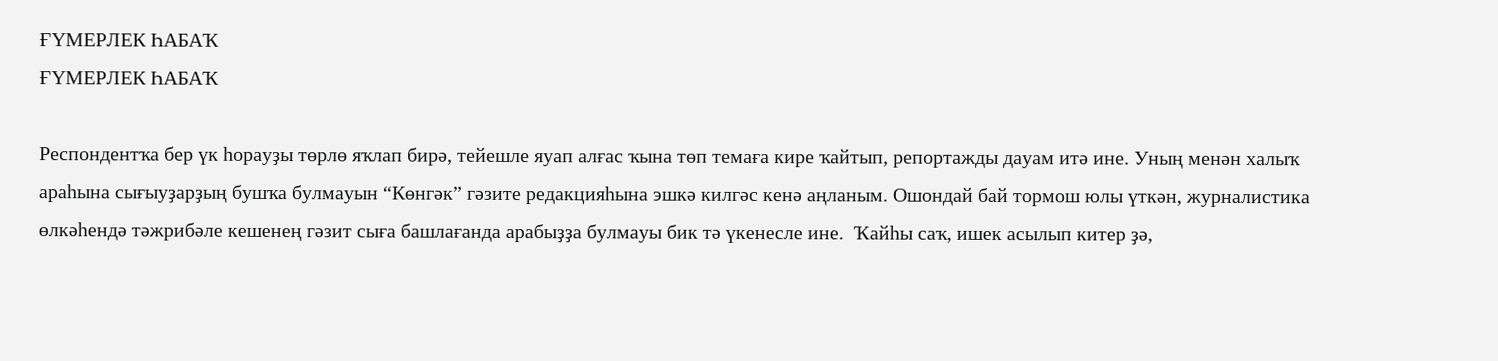ҒҮМЕРЛЕК ҺАБАҠ
ҒҮМЕРЛЕК ҺАБАҠ

Респондентҡа бер үк һорауҙы төрлө яҡлап бирә, тейешле яуап алғас ҡына төп темаға кире ҡайтып, репортажды дауам итә ине. Уның менән халыҡ араһына сығыуҙарҙың бушҡа булмауын “Көнгәк” гәзите редакцияһына эшкә килгәс кенә аңланым. Ошондай бай тормош юлы үткән, журналистика өлкәһендә тәжрибәле кешенең гәзит сыға башлағанда арабыҙҙа булмауы бик тә үкенесле ине.  Ҡайһы саҡ, ишек асылып китер ҙә,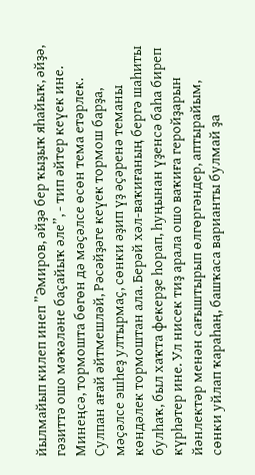йылмайып килеп инеп ”Әмиров, әйҙә бер ҡыҙыҡ яһайыҡ, әйҙә, гәзиттә ошо мәҡәләне баҫайыҡ әле”, - тип әйтер кеүек ине. Минеңсә, тормошта бөгөн дә мәҫәлсе өсөн тема етәрлек. Сулпан ағай әйтмешләй, Рәсәйҙәге кеүек тормош барҙа, мәҫәлсе эшһеҙ ултырмаҫ, сөнки әҙип үҙ әҫәренә теманы көндәлек тормоштан ала. Берәй хәл-ваҡиғаның бергә шаһиты булһаҡ, был хаҡта фекерҙе һорап, һуңынан үҙенсә баһа биреп күрһәтер ине. Ул нисек тиҙ арала ошо ваҡиға геройҙарын йәнлектәр менән сағыштырып өлгөргәндер, аптырайым, сөнки уйлап ҡараһаң, башҡаса варианты булмай ҙа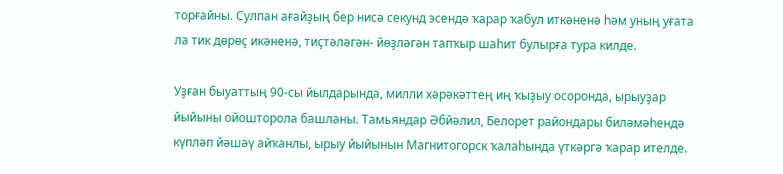торғайны. Сулпан ағайҙың бер нисә секунд эсендә ҡарар ҡабул иткәненә һәм уның уғата ла тик дөрөҫ икәненә, тиҫтәләгән- йөҙләгән тапҡыр шаһит булырға тура килде.

Уҙған быуаттың 90-сы йылдарында, милли хәрәкәттең иң ҡыҙыу осоронда, ырыуҙар йыйыны ойошторола башланы. Тамьяндар Әбйәлил, Белорет райондары биләмәһендә күпләп йәшәү айҡанлы, ырыу йыйынын Магнитогорск ҡалаһында үткәргә ҡарар ителде.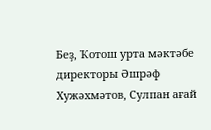Беҙ, Ҡотош урта мәктәбе директоры Әшрәф Хужәхмәтов, Сулпан ағай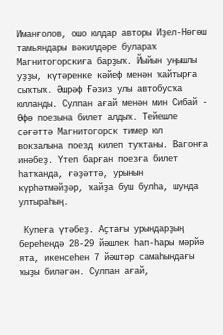Иманғолов, ошо юлдар авторы Иҙел-Нөгөш тамьяндары вәкилдәре булараҡ Магнитогорскиға барҙыҡ. Йыйын уңышлы уҙҙы, күтәренке кәйеф менән ҡайтырға сыҡтыҡ. Әшрәф Ғәзиз улы автобусҡа юлланды. Сулпан ағай менән мин Сибай - Өфө поезына билет алдыҡ. Тейешле сәғәттә Магнитогорск тимер юл вокзалына поезд килеп туҡтаны. Вагонға инәбеҙ. Үтеп барған поезға билет һатҡанда, ғәҙәттә, урынын күрһәтмәйҙәр, ҡайҙа буш булһа, шунда ултыраһың.

 Купеға үтәбеҙ. Аҫтағы урындарҙың береһендә 28-29 йәшлек һап-һары мәрйә ята, икенсеһен 7 йәштәр самаһындағы ҡыҙы биләгән. Сулпан ағай,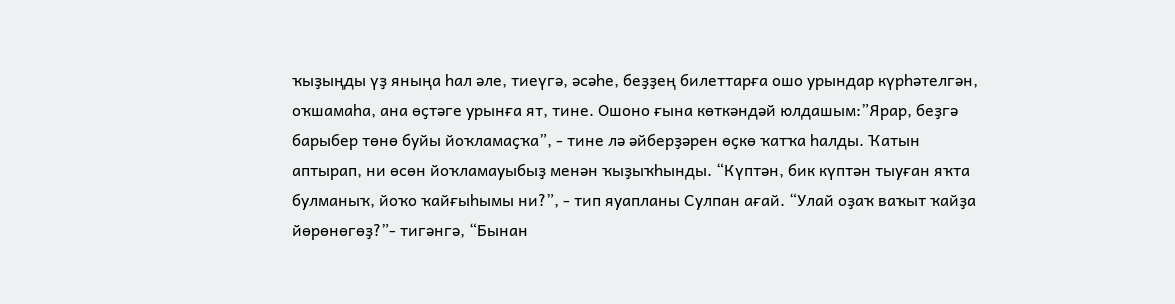ҡыҙыңды үҙ яныңа һал әле, тиеүгә, әсәһе, беҙҙең билеттарға ошо урындар күрһәтелгән, оҡшамаһа, ана өҫтәге урынға ят, тине. Ошоно ғына көткәндәй юлдашым:”Ярар, беҙгә барыбер төнө буйы йоҡламаҫҡа”, - тине лә әйберҙәрен өҫкө ҡатҡа һалды. Ҡатын аптырап, ни өсөн йоҡламауыбыҙ менән ҡыҙыҡһынды. “Күптән, бик күптән тыуған яҡта булманыҡ, йоҡо ҡайғыһымы ни?”, - тип яуапланы Сулпан ағай. “Улай оҙаҡ ваҡыт ҡайҙа йөрөнөгөҙ?”- тигәнгә, “Бынан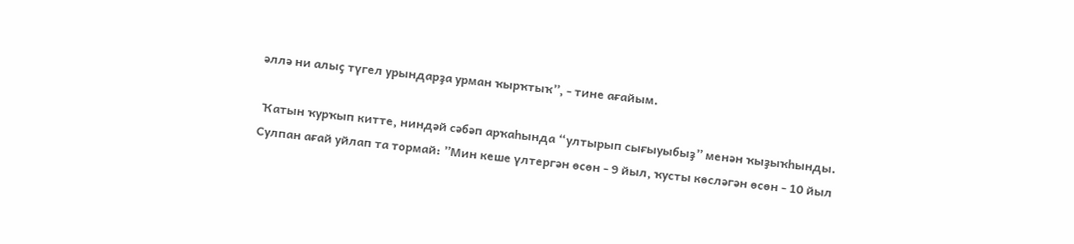әллә ни алыҫ түгел урындарҙа урман ҡырҡтыҡ”, - тине ағайым.

 Ҡатын ҡурҡып китте, ниндәй сәбәп арҡаһында “ултырып сығыуыбыҙ” менән ҡыҙыҡһынды. Сулпан ағай уйлап та тормай: ”Мин кеше үлтергән өсөн - 9 йыл, ҡусты көсләгән өсөн - 10 йыл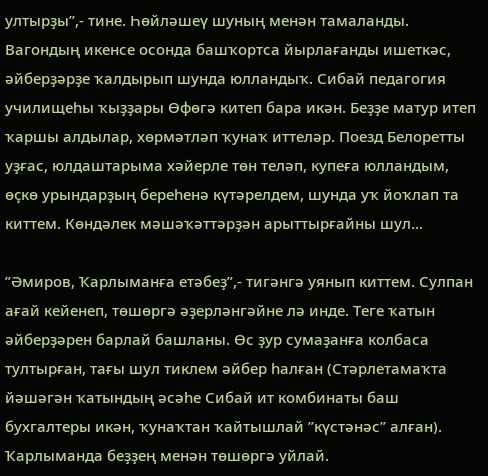ултырҙы”,- тине. Һөйләшеү шуның менән тамаланды. Вагондың икенсе осонда башҡортса йырлағанды ишеткәс, әйберҙәрҙе ҡалдырып шунда юлландыҡ. Сибай педагогия училищеһы ҡыҙҙары Өфөгә китеп бара икән. Беҙҙе матур итеп ҡаршы алдылар, хөрмәтләп ҡунаҡ иттеләр. Поезд Белоретты уҙғас, юлдаштарыма хәйерле төн теләп, купеға юлландым, өҫкө урындарҙың береһенә күтәрелдем, шунда уҡ йоҡлап та киттем. Көндәлек мәшәҡәттәрҙән арыттырғайны шул...

”Әмиров, Ҡарлыманға етәбеҙ”,- тигәнгә уянып киттем. Сулпан ағай кейенеп, төшөргә әҙерләнгәйне лә инде. Теге ҡатын әйберҙәрен барлай башланы. Өс ҙур сумаҙанға колбаса тултырған, тағы шул тиклем әйбер һалған (Стәрлетамаҡта йәшәгән ҡатындың әсәһе Сибай ит комбинаты баш бухгалтеры икән, ҡунаҡтан ҡайтышлай ”күстәнәс” алған). Ҡарлыманда беҙҙең менән төшөргә уйлай.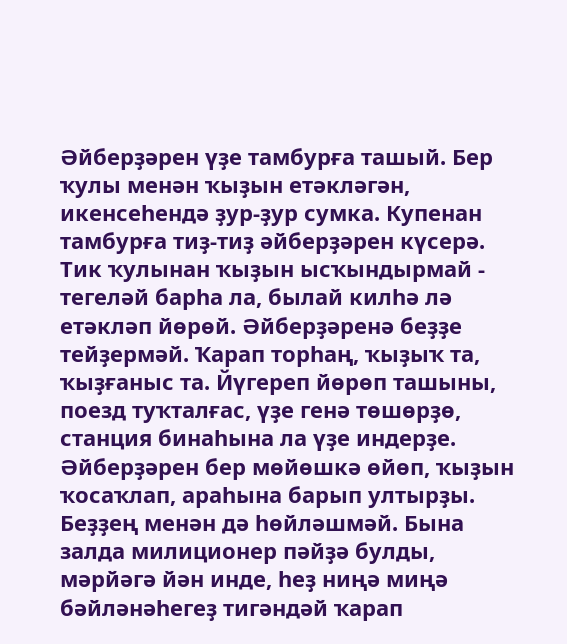Әйберҙәрен үҙе тамбурға ташый. Бер ҡулы менән ҡыҙын етәкләгән, икенсеһендә ҙур-ҙур сумка. Купенан тамбурға тиҙ-тиҙ әйберҙәрен күсерә. Тик ҡулынан ҡыҙын ысҡындырмай - тегеләй барһа ла, былай килһә лә етәкләп йөрөй. Әйберҙәренә беҙҙе тейҙермәй. Ҡарап торһаң, ҡыҙыҡ та, ҡыҙғаныс та. Йүгереп йөрөп ташыны, поезд туҡталғас, үҙе генә төшөрҙө, станция бинаһына ла үҙе индерҙе. Әйберҙәрен бер мөйөшкә өйөп, ҡыҙын ҡосаҡлап, араһына барып ултырҙы. Беҙҙең менән дә һөйләшмәй. Бына залда милиционер пәйҙә булды, мәрйәгә йән инде, һеҙ ниңә миңә бәйләнәһегеҙ тигәндәй ҡарап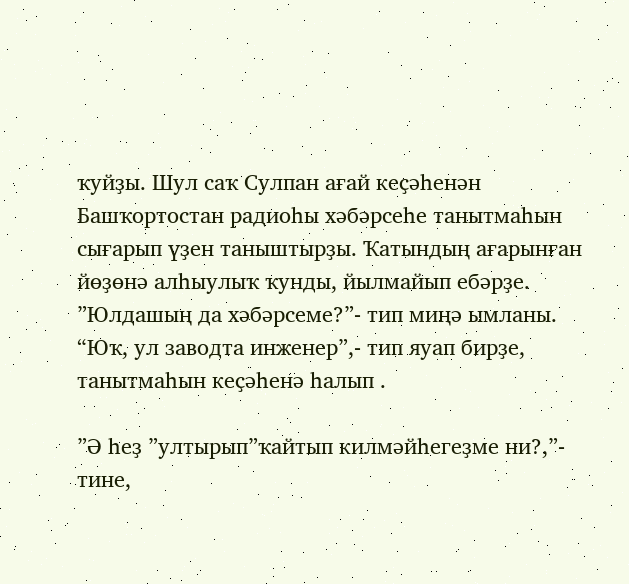ҡуйҙы. Шул саҡ Сулпан ағай кеҫәһенән Башҡортостан радиоһы хәбәрсеһе танытмаһын сығарып үҙен таныштырҙы. Ҡатындың ағарынған йөҙөнә алһыулыҡ ҡунды, йылмайып ебәрҙе. ”Юлдашың да хәбәрсеме?”- тип миңә ымланы. “Юҡ, ул заводта инженер”,- тип яуап бирҙе, танытмаһын кеҫәһенә һалып .

”Ә һеҙ ”ултырып”ҡайтып килмәйһегеҙме ни?,”- тине,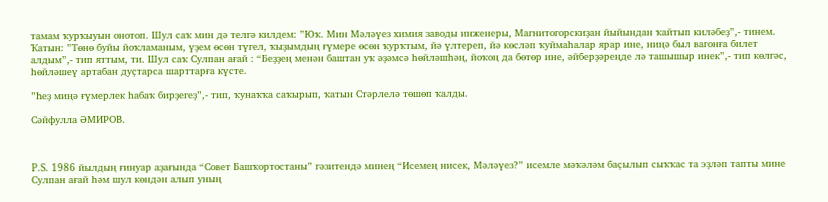тамам ҡурҡыуын онотоп. Шул саҡ мин дә телгә килдем: ”Юҡ. Мин Мәләүез химия заводы инженеры, Магнитогорскиҙан йыйындан ҡайтып киләбеҙ”,- тинем. Ҡатын: ”Төнө буйы йоҡламаным, үҙем өсөн түгел, ҡыҙымдың ғүмере өсөн ҡурҡтым, йә үлтереп, йә көсләп ҡуймаһалар ярар ине, ниңә был вагонға билет алдым”,- тип яттым, ти. Шул саҡ Сулпан ағай : “Беҙҙең менән баштан уҡ әҙәмсә һөйләшһәң, йоҡоң да бөтөр ине, әйберҙәреңде лә ташышыр инек”,- тип көлгәс, һөйләшеү артабан дуҫтарса шарттарға күсте.

”Һеҙ миңә ғүмерлек һабаҡ бирҙегеҙ”,- тип, ҡунаҡҡа саҡырып, ҡатын Стәрлелә төшөп ҡалды.

Сәйфулла ӘМИРОВ.



P.S. 1986 йылдың ғинуар аҙағында “Совет Башҡортостаны” гәзитендә минең “Исемең нисек, Мәләүез?” исемле мәҡәләм баҫылып сыҡҡас та эҙләп тапты мине Сулпан ағай һәм шул көндән алып уның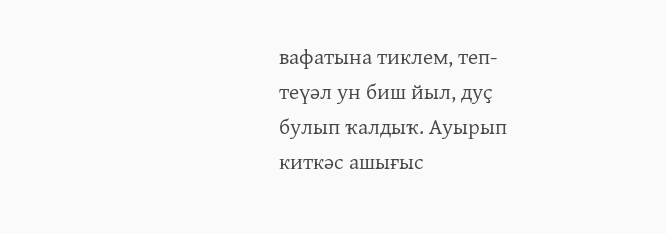вафатына тиклем, теп-теүәл ун биш йыл, дуҫ булып ҡалдыҡ. Ауырып киткәс ашығыс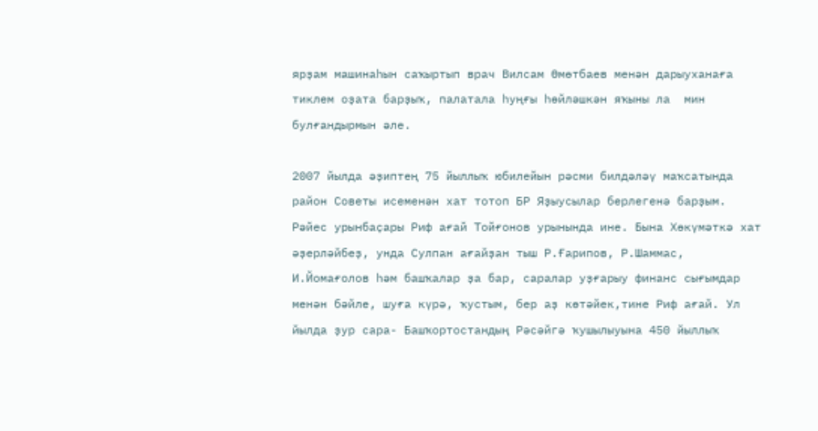ярҙам машинаһын саҡыртып врач Вилсам Өмөтбаев менән дарыуханаға тиклем оҙата барҙыҡ, палатала һуңғы һөйләшкән яҡыны ла  мин булғандырмын әле.

2007 йылда әҙиптең 75 йыллыҡ юбилейын рәсми билдәләү маҡсатында район Советы исеменән хат тотоп БР Яҙыусылар берлегенә барҙым. Рәйес урынбаҫары Риф ағай Тойғонов урынында ине. Бына Хөкүмәткә хат әҙерләйбеҙ, унда Сулпан ағайҙан тыш Р.Ғарипов, Р.Шаммас, И.Йомағолов һәм башҡалар ҙа бар, саралар уҙғарыу финанс сығымдар менән бәйле, шуға күрә, ҡустым, бер аҙ көтәйек,тине Риф ағай. Ул йылда ҙур сара- Башҡортостандың Рәсәйгә ҡушылыуына 450 йыллыҡ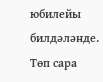юбилейы билдәләнде. Төп сара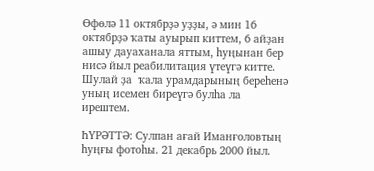Өфөлә 11 октябрҙә уҙҙы, ә мин 16 октябрҙә ҡаты ауырып киттем, 6 айҙан ашыу дауаханала яттым, һуңынан бер нисә йыл реабилитация үтеүгә китте. Шулай ҙа  ҡала урамдарының береһенә уның исемен биреүгә булһа ла ирештем.

ҺҮРӘТТӘ: Сулпан ағай Иманғоловтың һуңғы фотоһы. 21 декабрь 2000 йыл.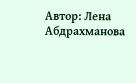Автор: Лена Абдрахманова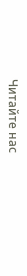Читайте нас